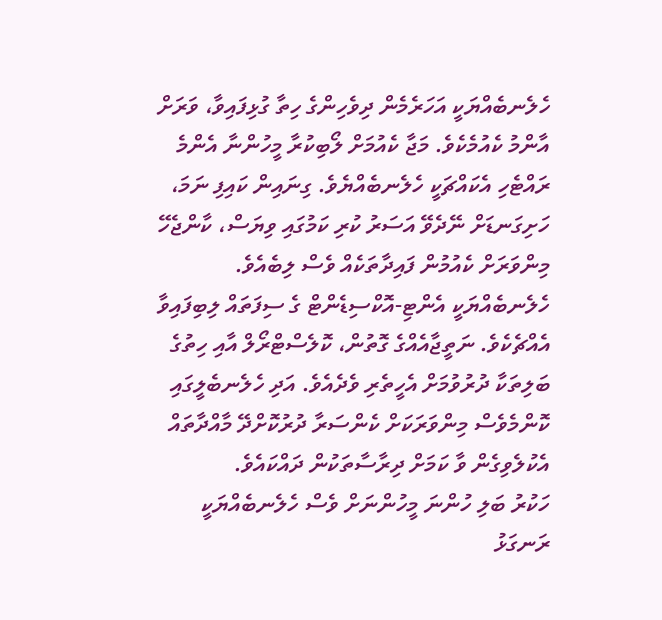ހެލެނބެއްޔަކީ އަހަރެމެން ދިވެހިންގެ ހިތާ ގުޅިފައިވާ، ވަރަށް އާންމު ކެއުމެކެވެ. މަޖާ ކެއުމަށް ލޯބިކުރާ މީހުންނާ އެންމެ ރައްޓެހި އެކައްޗަކީ ހެލެނބެއްޔެވެ. ގިނައިން ކައިފި ނަމަ، ހަށިގަނޑަށް ނޭދެވޭ އަސަރު ކުރި ކަމުގައި ވިޔަސް، ކާންޖެހޭ މިންވަރަށް ކެއުމުން ފައިދާތަކެއް ވެސް ލިބެއެވެ.
ހެލެނބެއްޔަކީ އެންޓި-އޮކްސިޑެންޓް ގެ ސިފަތައް ލިބިފައިވާ އެއްޗެކެވެ. ނަތީޖާއެއްގެ ގޮތުން، ކޮލެސްޓްރޯލް އާއި ހިތުގެ ބަލިތަކާ ދުރުވުމަށް އެހީތެރި ވެދެއެވެ. އަދި ހެލެނބެލީގައި ކޮންމެވެސް މިންވަރަކަށް ކެންސަރާ ދުރުކޮށްދޭ މާއްދާތައް އެކުލެވިގެން ވާ ކަމަށް ދިރާސާތަކުން ދައްކައެވެ.
ހަކުރު ބަލި ހުންނަ މީހުންނަށް ވެސް ހެލެނބެއްޔަކީ ރަނގަޅު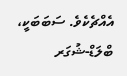އެއްޗެކެވެ. ސަބަބަކީ، ބްލަޑް-ޝުގަރ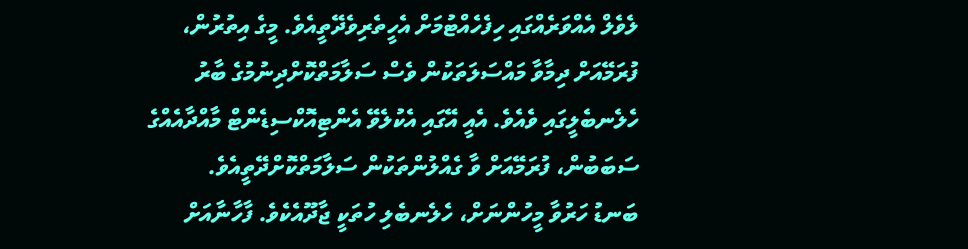ލެވެލް އެއްވަރެއްގައި ހިފެހެއްޓުމަށް އެހީތެރިވެދޭތީއެވެ. މީގެ އިތުރުން، ފުރަމޭއަށް ދިމާވާ މައްސަލަތަކުން ވެސް ސަލާމަތްކޮށްދިނުމުގެ ބާރު ހެލެނބެލީގައި ވެއެވެ. އެއީ އޭގައި އެކުލެވޭ އެންޓިއޮކްސިޑެންޓް މާއްދާއެއްގެ ސަބަބުން، ފުރަމޭއަށް ވާ ގެއްލުންތަކުން ސަލާމަތްކޮށްދޭތީއެވެ.
ބަނޑު ހަރުވާ މީހުންނަށް، ހެލެނބެލި ހުތަކީ ޖާދޫއެކެވެ. ފާހާނާއަށް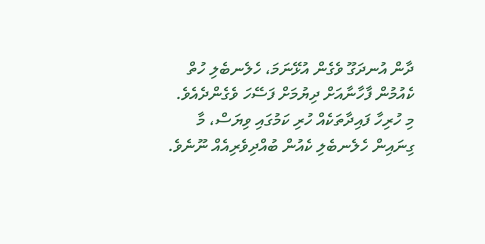ދާން އުނދަގޫ ވެގެން އުޅޭނަމަ، ހެލެނބެލި ހުތް ކެއުމުން ފާހާނާއަށް ދިޔުމަށް ފަސޭހަ ވެގެންދެއެވެ.
މި ހުރިހާ ފައިދާތަކެއް ހުރި ކަމުގައި ވިޔަސް، މާ ގިނައިން ހެލެނބެލި ކެއުން ބުއްދިވެރިއެއް ނޫނެވެ.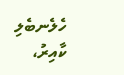ހެލެނބެލި ކާއިރު،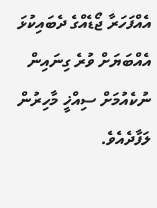އެއްފަހަރާ ޖޯޑެއްގެ ދެބައިކުޅަ އެއްބަޔަށް ވުރެ ގިނައިން ނުކެއުމަށް ސިއްޚީ މާހިރުން ލަފާދެއެވެ.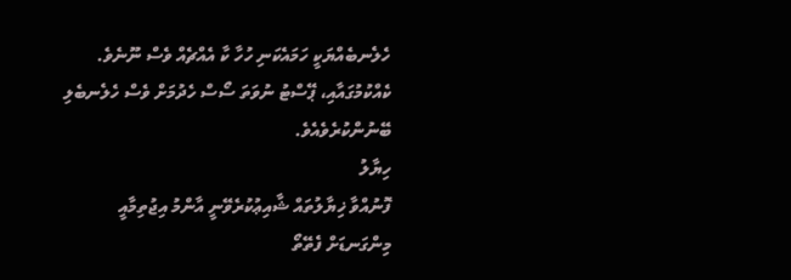ހެލެނބެއްޔަކީ ހަމައެކަނި ހުހާ ކާ އެއްޗެއް ވެސް ނޫނެވެ. ކެއްކުމުގައާއި، ޕޭސްޓު ނުވަތަ ސޯސް ހެދުމަށް ވެސް ހެލެނބެލި ބޭނުންކުރެވެއެވެ.
ހިޔާލު
ފޮނުއްވާ ޚިޔާލުތައް ޝާއިޢުކުރެވޭނީ އާންމު އިޖުތިމާއީ މިންގަނޑަށް ފެތޭތޯ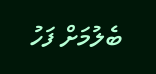ބެލުމަށް ފަހު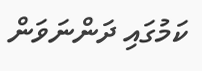ކަމުގައި ދަންނަވަން